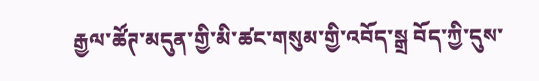རྒྱལ་ཚོཊ་མདུན་གྱི་མི་ཚང་གསུམ་གྱི་འབོད་སྒྲ བོད་ཀྱི་དུས་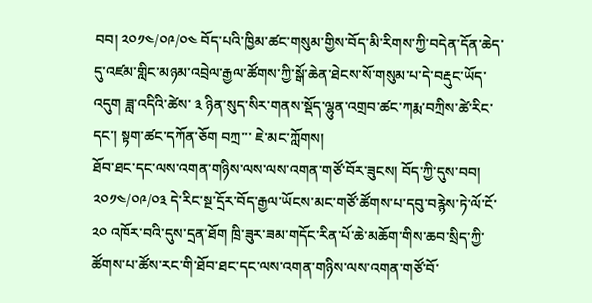བབ། ༢༠༡༤/༠༩/༠༤ བོད་པའི་ཁྱིམ་ཚང་གསུམ་གྱིས་བོད་མི་རིགས་ཀྱི་བདེན་དོན་ཆེད་དུ་འཛམ་གླིང་མཉམ་འབྲེལ་རྒྱལ་ཚོགས་ཀྱི་སྒོ་ཆེན་ཐེངས་སོ་གསུམ་པ་དེ་བརྡུང་ཡོད་འདུག ཟླ་འདིའི་ཚེས་ ༣ ཉིན་སུད་སིར་གནས་སྡོད་ལྷུན་འགྲབ་ཚང་ཀརྨ་བཀྲིས་ཚེ་རིང་དང་། སྟག་ཚང་དཀོན་ཅོག བཀྲ་་་ ཇེ་མང་ཀློགས།
ཐོབ་ཐང་དང་ལས་འགན་གཉིས་ལས་ལས་འགན་གཙོ་བོར་ཟུངས། བོད་ཀྱི་དུས་བབ། ༢༠༡༤/༠༩/༠༣ དེ་རིང་སྔ་དྲོར་བོད་རྒྱལ་ཡོངས་མང་གཙོ་ཚོགས་པ་དབུ་བརྙེས་ཏེ་ལོ་ངོ་ ༢༠ འཁོར་བའི་དུས་དྲན་ཐོག ཁྲི་ཟུར་ཟམ་གདོང་རིན་པོ་ཆེ་མཆོག་གིས་ཆབ་སྲིད་ཀྱི་ཚོགས་པ་ཚོས་རང་གི་ཐོབ་ཐང་དང་ལས་འགན་གཉིས་ལས་འགན་གཙོ་བོ་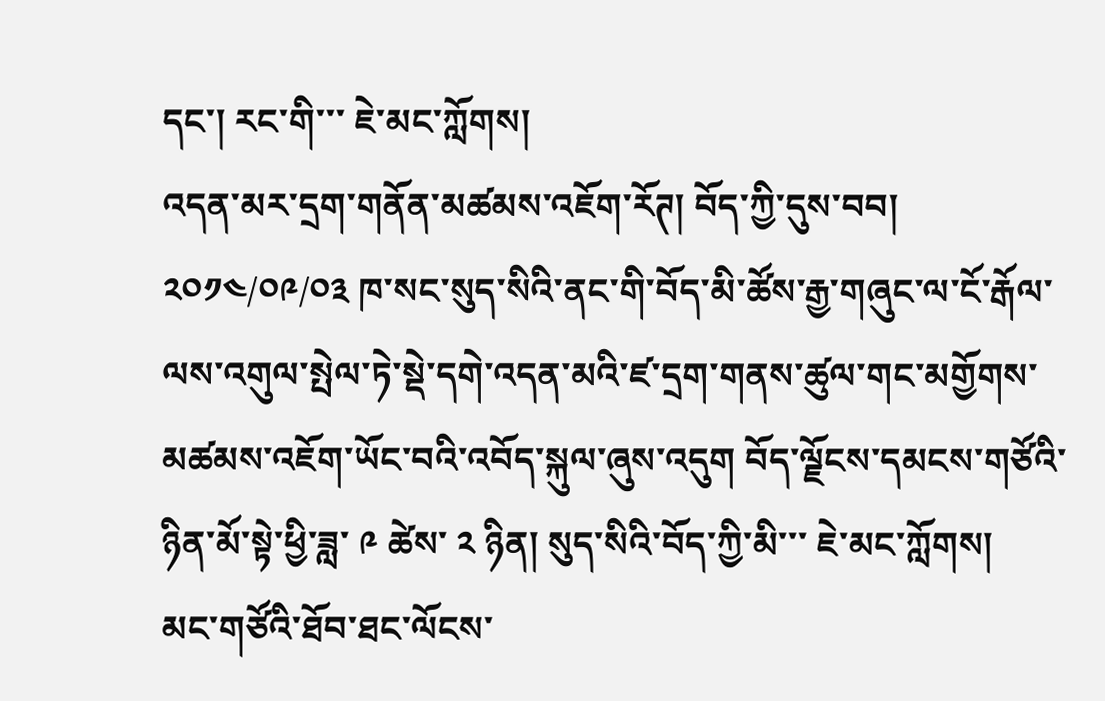དང་། རང་གི་་་ ཇེ་མང་ཀློགས།
འདན་མར་དྲག་གནོན་མཚམས་འཇོག་རོཊ། བོད་ཀྱི་དུས་བབ། ༢༠༡༤/༠༩/༠༣ ཁ་སང་སུད་སིའི་ནང་གི་བོད་མི་ཚོས་རྒྱ་གཞུང་ལ་ངོ་རྒོལ་ལས་འགུལ་སྤེལ་ཏེ་སྡེ་དགེ་འདན་མའི་ཛ་དྲག་གནས་ཚུལ་གང་མགྱོགས་མཚམས་འཇོག་ཡོང་བའི་འབོད་སྐུལ་ཞུས་འདུག བོད་ལྗོངས་དམངས་གཙོའི་ཉིན་མོ་སྟེ་ཕྱི་ཟླ་ ༩ ཚེས་ ༢ ཉིན། སུད་སིའི་བོད་ཀྱི་མི་་་ ཇེ་མང་ཀློགས།
མང་གཙོའི་ཐོབ་ཐང་ལོངས་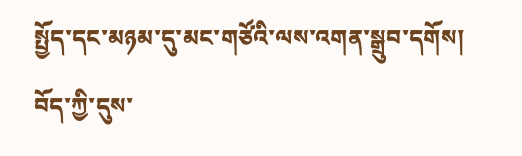སྤྱོད་དང་མཉམ་དུ་མང་གཙོའི་ལས་འགན་སྒྲུབ་དགོས། བོད་ཀྱི་དུས་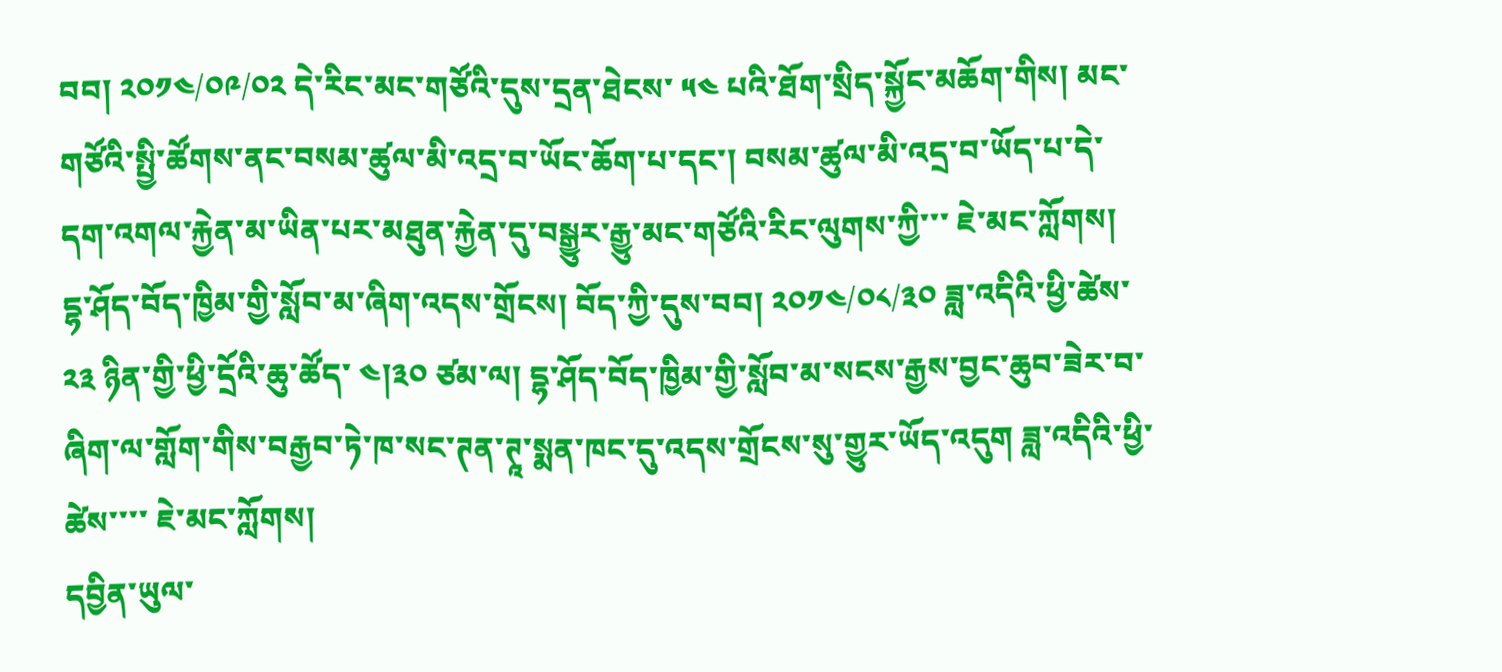བབ། ༢༠༡༤/༠༩/༠༢ དེ་རིང་མང་གཙོའི་དུས་དྲན་ཐེངས་ ༥༤ པའི་ཐོག་སྲིད་སྐྱོང་མཆོག་གིས། མང་གཙོའི་སྤྱི་ཚོགས་ནང་བསམ་ཚུལ་མི་འདྲ་བ་ཡོང་ཆོག་པ་དང་། བསམ་ཚུལ་མི་འདྲ་བ་ཡོད་པ་དེ་དག་འགལ་རྐྱེན་མ་ཡིན་པར་མཐུན་རྐྱེན་དུ་བསྒྱུར་རྒྱུ་མང་གཙོའི་རིང་ལུགས་ཀྱི་་་ ཇེ་མང་ཀློགས།
དྷ་ཤོད་བོད་ཁྱིམ་གྱི་སློབ་མ་ཞིག་འདས་གྲོངས། བོད་ཀྱི་དུས་བབ། ༢༠༡༤/༠༨/༣༠ ཟླ་འདིའི་ཕྱི་ཚེས་ ༢༣ ཉིན་གྱི་ཕྱི་དྲོའི་ཆུ་ཚོད་ ༤།༣༠ ཙམ་ལ། དྷ་ཤོད་བོད་ཁྱིམ་གྱི་སློབ་མ་སངས་རྒྱས་བྱང་ཆུབ་ཟེར་བ་ཞིག་ལ་གློག་གིས་བརྒྱབ་ཏེ་ཁ་སང་ཊན་ཊཱ་སྨན་ཁང་དུ་འདས་གྲོངས་སུ་གྱུར་ཡོད་འདུག ཟླ་འདིའི་ཕྱི་ཚེས་་་་ ཇེ་མང་ཀློགས།
དབྱིན་ཡུལ་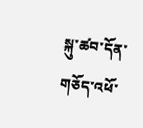སྐུ་ཚབ་དོན་གཅོད་འཕོ་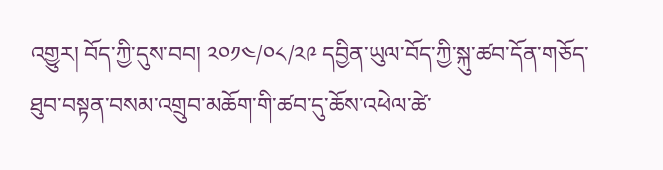འགྱུར། བོད་ཀྱི་དུས་བབ། ༢༠༡༤/༠༨/༢༩ དབྱིན་ཡུལ་བོད་ཀྱི་སྐུ་ཚབ་དོན་གཅོད་ཐུབ་བསྟན་བསམ་འགྲུབ་མཆོག་གི་ཚབ་དུ་ཆོས་འཕེལ་ཚེ་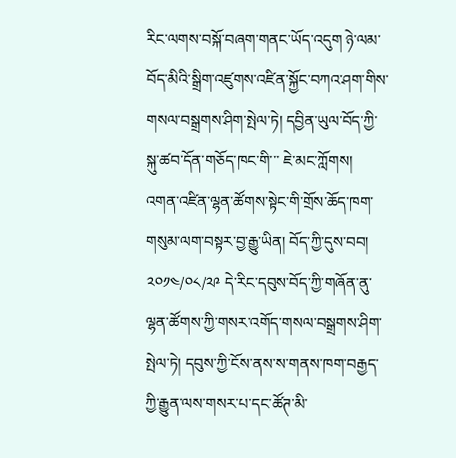རིང་ལགས་བསྐོ་བཞག་གནང་ཡོད་འདུག ཉེ་ལམ་བོད་མིའི་སྒྲིག་འཛུགས་འཛིན་སྐྱོང་བཀའ་ཤག་གིས་གསལ་བསྒྲགས་ཤིག་སྤེལ་ཏེ། དབྱིན་ཡུལ་བོད་ཀྱི་སྐུ་ཚབ་དོན་གཅོད་ཁང་གི་་་ ཇེ་མང་ཀློགས།
འགན་འཛིན་ལྷན་ཚོགས་སྟེང་གི་གྲོས་ཆོད་ཁག་གསུམ་ལག་བསྟར་བྱ་རྒྱུ་ཡིན། བོད་ཀྱི་དུས་བབ། ༢༠༡༤/༠༨/༢༩ དེ་རིང་དབུས་བོད་ཀྱི་གཞོན་ནུ་ལྷན་ཚོགས་ཀྱི་གསར་འགོད་གསལ་བསྒྲགས་ཤིག་སྤེལ་ཏེ། དབུས་ཀྱི་ངོས་ནས་ས་གནས་ཁག་བརྒྱད་ཀྱི་རྒྱུན་ལས་གསར་པ་དང་ཚོཊ་མི་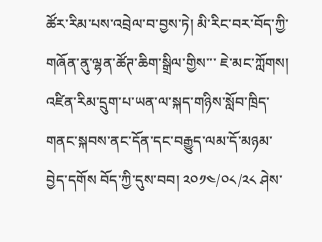ཚོར་རིམ་པས་འབྲེལ་བ་བྱས་ཏེ། མི་རིང་བར་བོད་ཀྱི་གཞོན་ནུ་ལྷན་ཚོཊ་ཆིག་སྒྲིལ་གྱིས་་་ ཇེ་མང་ཀློགས།
འཛིན་རིམ་དྲུག་པ་ཡན་ལ་སྐད་གཉིས་སློབ་ཁྲིད་གནང་སྐབས་ནང་དོན་དང་བརྒྱུད་ལམ་དོ་མཉམ་བྱེད་དགོས བོད་ཀྱི་དུས་བབ། ༢༠༡༤/༠༨/༢༨ ཤེས་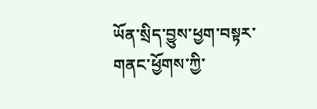ཡོན་སྲིད་བྱུས་ཕྱག་བསྟར་གནང་ཕྱོགས་ཀྱི་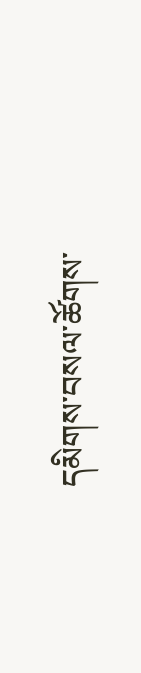དམིགས་བསལ་ཚོགས་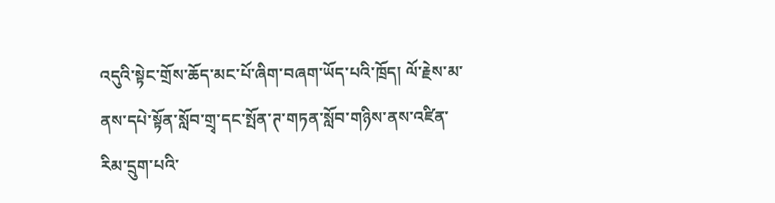འདུའི་སྟེང་གྲོས་ཆོད་མང་པོ་ཞིག་བཞག་ཡོད་པའི་ཁྲོད། ལོ་རྗེས་མ་ནས་དཔེ་སྟོན་སློབ་གྲྭ་དང་སྤོན་ཊ་གཏན་སློབ་གཉིས་ནས་འཛིན་རིམ་དྲུག་པའི་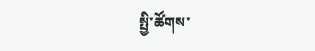སྤྱི་ཚོགས་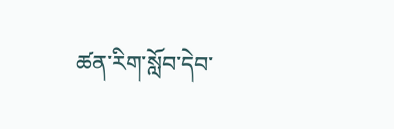ཚན་རིག་སློབ་དེབ་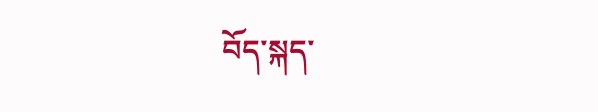བོད་སྐད་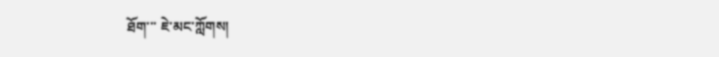ཐོག་་་ ཇེ་མང་ཀློགས།